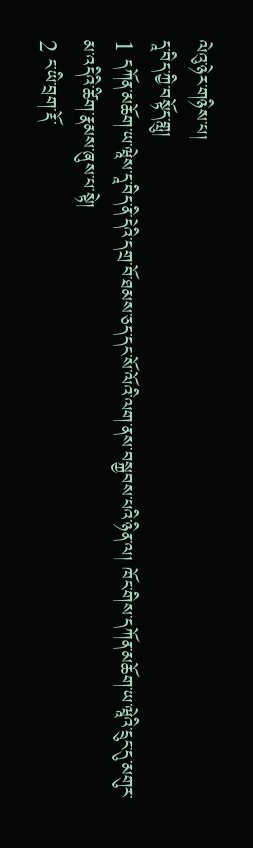ལེའུ་ཉེར་གཉིས་པ།
དཱ་བིད་ཀྱི་བསྟོད་གླུ།
1 དཀོན་མཆོག་ཡ་ཝཱེས་དཱ་བིད་ནི་དེའི་དགྲ་བོ་ཐམས་ཅད་དང་སོ་ལོའི་ལག་ནས་བསྐྱབས་པའི་ཉིན་ལ། ཁོང་གིས་དཀོན་མཆོག་ཡ་ཝཱེའི་དྲུང་དུ་མགུར་མ་འདིའི་ཚིག་རྣམས་ཞུས་པ་སྟེ།
2 ང་ཡི་བྲག་རྡོ་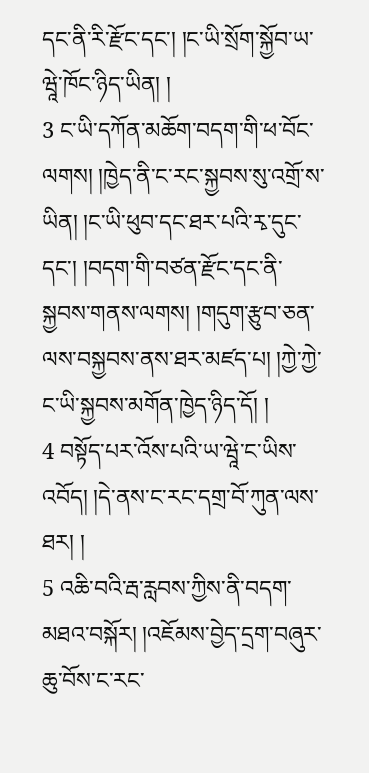དང་ནི་རི་རྫོང་དང་། །ང་ཡི་སྲོག་སྐྱོབ་ཡ་ཝཱེ་ཁོང་ཉིད་ཡིན། །
3 ང་ཡི་དཀོན་མཆོག་བདག་གི་ཕ་བོང་ལགས། །ཁྱེད་ནི་ང་རང་སྐྱབས་སུ་འགྲོ་ས་ཡིན། །ང་ཡི་ཕུབ་དང་ཐར་པའི་རྭ་དུང་ དང་། །བདག་གི་བཙན་རྫོང་དང་ནི་སྐྱབས་གནས་ལགས། །གདུག་རྩུབ་ཅན་ལས་བསྐྱབས་ནས་ཐར་མཛད་པ། །ཀྱེ་ཀྱེ་ང་ཡི་སྐྱབས་མགོན་ཁྱེད་ཉིད་དོ། །
4 བསྟོད་པར་འོས་པའི་ཡ་ཝཱེ་ང་ཡིས་འབོད། །དེ་ནས་ང་རང་དགྲ་བོ་ཀུན་ལས་ཐར། །
5 འཆི་བའི་རྦ་རླབས་ཀྱིས་ནི་བདག་མཐའ་བསྐོར། །འཇོམས་བྱེད་དྲག་བཞུར་ཆུ་བོས་ང་རང་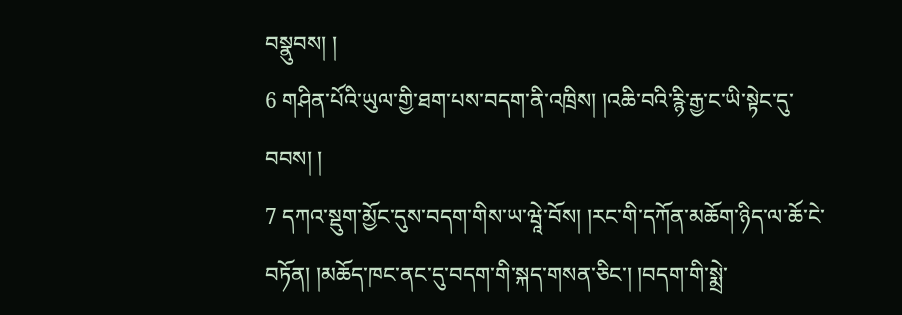བསྣུབས། །
6 གཤིན་པོའི་ཡུལ་གྱི་ཐག་པས་བདག་ནི་འཁྲིས། །འཆི་བའི་རྙི་རྒྱ་ང་ཡི་སྟེང་དུ་བབས། །
7 དཀའ་སྡུག་མྱོང་དུས་བདག་གིས་ཡ་ཝཱེ་བོས། །རང་གི་དཀོན་མཆོག་ཉིད་ལ་ཆོ་ངེ་བཏོན། །མཆོད་ཁང་ནང་དུ་བདག་གི་སྐད་གསན་ཅིང་། །བདག་གི་སྨྲེ་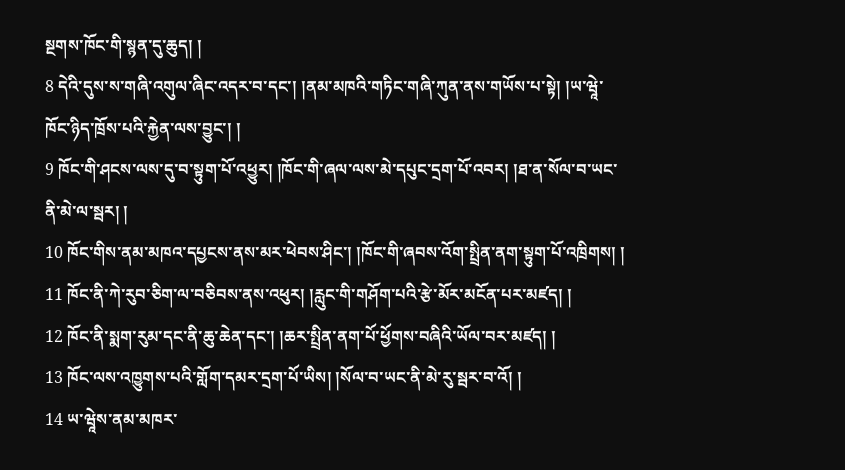སྔགས་ཁོང་གི་སྙན་དུ་ཆུད། །
8 དེའི་དུས་ས་གཞི་འགུལ་ཞིང་འདར་བ་དང་། །ནམ་མཁའི་གཏིང་གཞི་ཀུན་ནས་གཡོས་པ་སྟེ། །ཡ་ཝཱེ་ཁོང་ཉིད་ཁྲོས་པའི་རྐྱེན་ལས་བྱུང་། །
9 ཁོང་གི་ཤངས་ལས་དུ་བ་སྟུག་པོ་འཕྱུར། །ཁོང་གི་ཞལ་ལས་མེ་དཔུང་དྲག་པོ་འབར། །ཐ་ན་སོལ་བ་ཡང་ནི་མེ་ལ་སྦར། །
10 ཁོང་གིས་ནམ་མཁའ་དཔྱངས་ནས་མར་ཕེབས་ཤིང་། །ཁོང་གི་ཞབས་འོག་སྤྲིན་ནག་སྟུག་པོ་འཁྲིགས། །
11 ཁོང་ནི་ཀེ་རུབ་ཅིག་ལ་བཅིབས་ནས་འཕུར། །རླུང་གི་གཤོག་པའི་རྩེ་མོར་མངོན་པར་མཛད། །
12 ཁོང་ནི་སྨག་རུམ་དང་ནི་ཆུ་ཆེན་དང་། །ཆར་སྤྲིན་ནག་པོ་ཕྱོགས་བཞིའི་ཡོལ་བར་མཛད། །
13 ཁོང་ལས་འཁྱུགས་པའི་གློག་དམར་དྲག་པོ་ཡིས། །སོལ་བ་ཡང་ནི་མེ་རུ་སྦར་བ་འོ། །
14 ཡ་ཝཱེས་ནམ་མཁར་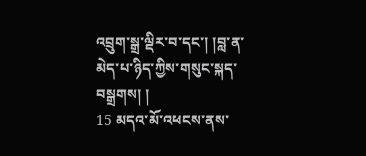འབྲུག་སྒྲ་ལྡིར་བ་དང་། །བླ་ན་མེད་པ་ཉིད་ཀྱིས་གསུང་སྐད་བསྒྲགས། །
15 མདའ་མོ་འཕངས་ནས་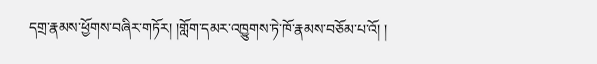དགྲ་རྣམས་ཕྱོགས་བཞིར་གཏོར། །གློག་དམར་འཁྱུགས་ཏེ་ཁོ་རྣམས་བཅོམ་པ་འོ། །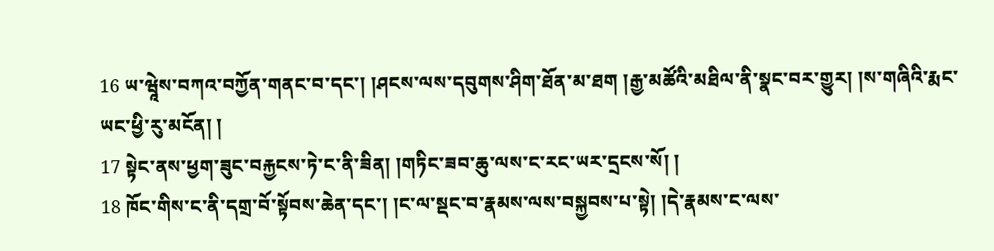16 ཡ་ཝཱེས་བཀའ་བཀྱོན་གནང་བ་དང་། །ཤངས་ལས་དབུགས་ཤིག་ཐོན་མ་ཐག །རྒྱ་མཚོའི་མཐིལ་ནི་སྣང་བར་གྱུར། །ས་གཞིའི་རྨང་ཡང་ཕྱི་རུ་མངོན། །
17 སྟེང་ནས་ཕྱག་ཟུང་བརྐྱངས་ཏེ་ང་ནི་ཟིན། །གཏིང་ཟབ་ཆུ་ལས་ང་རང་ཡར་དྲངས་སོ། །
18 ཁོང་གིས་ང་ནི་དགྲ་བོ་སྟོབས་ཆེན་དང་། །ང་ལ་སྡང་བ་རྣམས་ལས་བསྐྱབས་པ་སྟེ། །དེ་རྣམས་ང་ལས་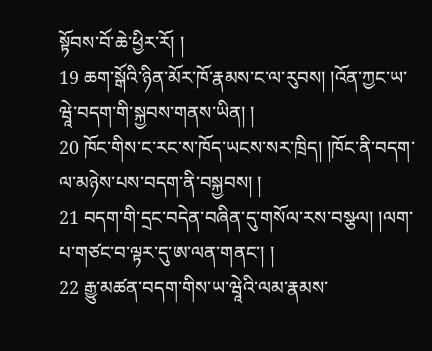སྟོབས་བོ་ཆེ་ཕྱིར་རོ། །
19 ཆག་སྒོའི་ཉིན་མོར་ཁོ་རྣམས་ང་ལ་རུབས། །འོན་ཀྱང་ཡ་ཝཱེ་བདག་གི་སྐྱབས་གནས་ཡིན། །
20 ཁོང་གིས་ང་རང་ས་ཁོད་ཡངས་སར་ཁྲིད། །ཁོང་ནི་བདག་ལ་མཉེས་པས་བདག་ནི་བསྐྱབས། །
21 བདག་གི་དྲང་བདེན་བཞིན་དུ་གསོལ་རས་བསྩལ། །ལག་པ་གཙང་བ་ལྟར་དུ་ཨ་ལན་གནང་། །
22 རྒྱུ་མཚན་བདག་གིས་ཡ་ཝཱེའི་ལམ་རྣམས་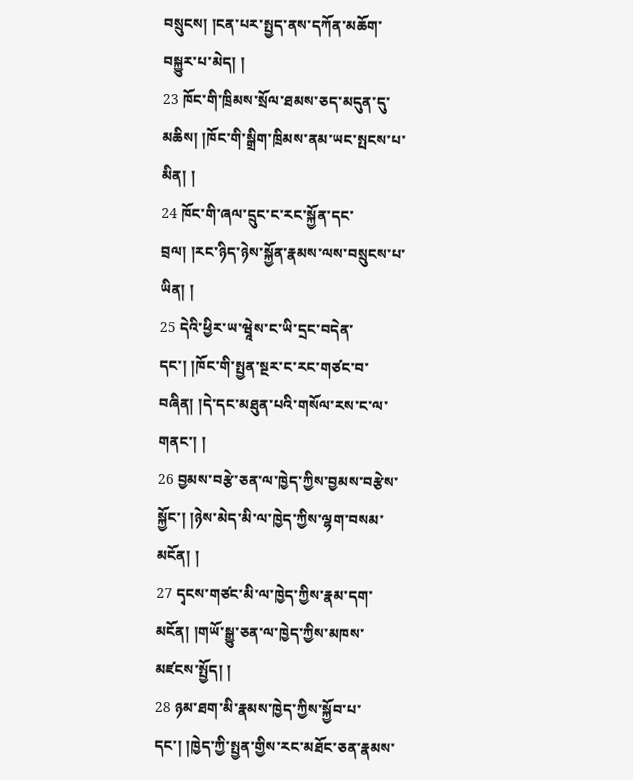བསྲུངས། །ངན་པར་སྤྱད་ནས་དཀོན་མཆོག་བསྐྱུར་པ་མེད། །
23 ཁོང་གི་ཁྲིམས་སྲོལ་ཐམས་ཅད་མདུན་དུ་མཆིས། །ཁོང་གི་སྒྲིག་ཁྲིམས་ནམ་ཡང་སྤངས་པ་མིན། །
24 ཁོང་གི་ཞལ་དྲུང་ང་རང་སྐྱོན་དང་བྲལ། །རང་ཉིད་ཉེས་སྐྱོན་རྣམས་ལས་བསྲུངས་པ་ཡིན། །
25 དེའི་ཕྱིར་ཡ་ཝཱེས་ང་ཡི་དྲང་བདེན་དང་། །ཁོང་གི་སྤྱན་སྔར་ང་རང་གཙང་བ་བཞིན། །དེ་དང་མཐུན་པའི་གསོལ་རས་ང་ལ་གནང་། །
26 བྱམས་བརྩེ་ཅན་ལ་ཁྱེད་ཀྱིས་བྱམས་བརྩེས་སྐྱོང་། །ཉེས་མེད་མི་ལ་ཁྱེད་ཀྱིས་ལྷག་བསམ་མངོན། །
27 དྭངས་གཙང་མི་ལ་ཁྱེད་ཀྱིས་རྣམ་དག་མངོན། །གཡོ་སྒྱུ་ཅན་ལ་ཁྱེད་ཀྱིས་མཁས་མཛངས་སྤྱོད། །
28 ཉམ་ཐག་མི་རྣམས་ཁྱེད་ཀྱིས་སྐྱོབ་པ་དང་། །ཁྱེད་ཀྱི་སྤྱན་གྱིས་རང་མཐོང་ཅན་རྣམས་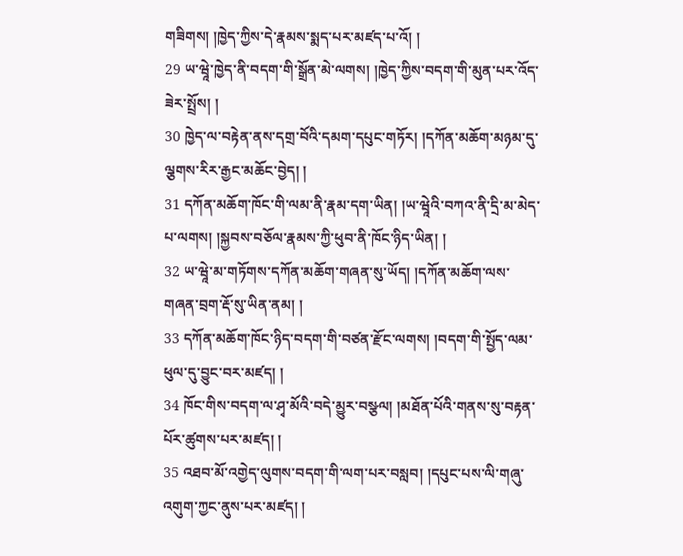གཟིགས། །ཁྱེད་ཀྱིས་དེ་རྣམས་སྨད་པར་མཛད་པ་འོ། །
29 ཡ་ཝཱེ་ཁྱེད་ནི་བདག་གི་སྒྲོན་མེ་ལགས། །ཁྱེད་ཀྱིས་བདག་གི་མུན་པར་འོད་ཟེར་སྤྲོས། །
30 ཁྱེད་ལ་བརྟེན་ནས་དགྲ་བོའི་དམག་དཔུང་གཏོར། །དཀོན་མཆོག་མཉམ་དུ་ལྕགས་རིར་རྒྱང་མཆོང་བྱེད། །
31 དཀོན་མཆོག་ཁོང་གི་ལམ་ནི་རྣམ་དག་ཡིན། །ཡ་ཝཱེའི་བཀའ་ནི་དྲི་མ་མེད་པ་ལགས། །སྐྱབས་བཅོལ་རྣམས་ཀྱི་ཕུབ་ནི་ཁོང་ཉིད་ཡིན། །
32 ཡ་ཝཱེ་མ་གཏོགས་དཀོན་མཆོག་གཞན་སུ་ཡོད། །དཀོན་མཆོག་ལས་གཞན་བྲག་རྡོ་སུ་ཡིན་ནམ། །
33 དཀོན་མཆོག་ཁོང་ཉིད་བདག་གི་བཙན་རྫོང་ལགས། །བདག་གི་སྤྱོད་ལམ་ཕུལ་དུ་བྱུང་བར་མཛད། །
34 ཁོང་གིས་བདག་ལ་ཤྭ་མོའི་བདེ་མྱུར་བསྩལ། །མཐོན་པོའི་གནས་སུ་བརྟན་པོར་ཚུགས་པར་མཛད། །
35 འཐབ་མོ་འགྱེད་ལུགས་བདག་གི་ལག་པར་བསླབ། །དཔུང་པས་ལི་གཞུ་འགུག་ཀྱང་ནུས་པར་མཛད། །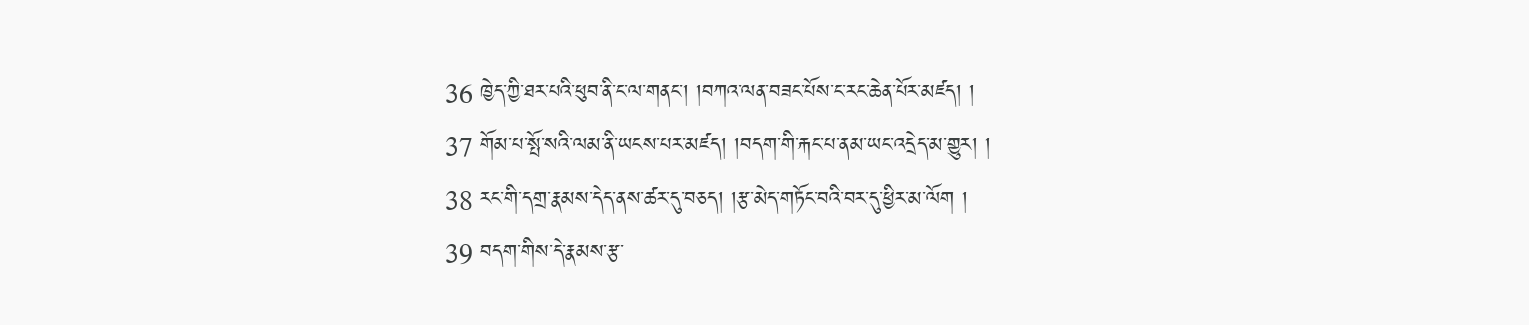36 ཁྱེད་ཀྱི་ཐར་པའི་ཕུབ་ནི་ང་ལ་གནང་། །བཀའ་ལན་བཟང་པོས་ང་རང་ཆེན་པོར་མཛད། །
37 གོམ་པ་སྤོ་སའི་ལམ་ནི་ཡངས་པར་མཛད། །བདག་གི་རྐང་པ་ནམ་ཡང་འདྲེད་མ་གྱུར། །
38 རང་གི་དགྲ་རྣམས་དེད་ནས་ཚར་དུ་བཅད། །རྩ་མེད་གཏོང་བའི་བར་དུ་ཕྱིར་མ་ལོག །
39 བདག་གིས་དེ་རྣམས་རྩ་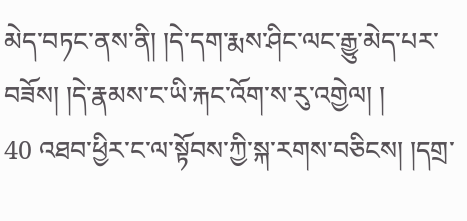མེད་བཏང་ནས་ནི། །དེ་དག་རྨས་ཤིང་ལང་རྒྱུ་མེད་པར་བཟོས། །དེ་རྣམས་ང་ཡི་རྐང་འོག་ས་རུ་འགྱེལ། །
40 འཐབ་ཕྱིར་ང་ལ་སྟོབས་ཀྱི་སྐ་རགས་བཅིངས། །དགྲ་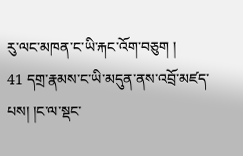རུ་ལང་མཁན་ང་ཡི་རྐང་འོག་བཅུག །
41 དགྲ་རྣམས་ང་ཡི་མདུན་ནས་འབྲོ་མཛད་པས། །ང་ལ་སྡང་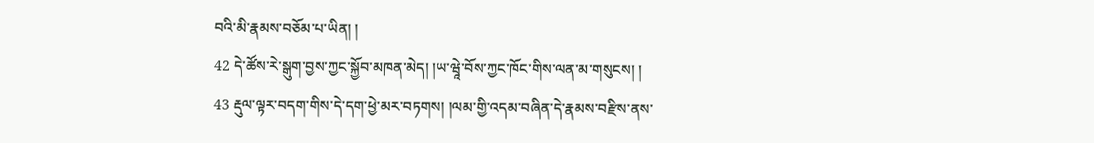བའི་མི་རྣམས་བཅོམ་པ་ཡིན། །
42 དེ་ཚོས་རེ་སྒུག་བྱས་ཀྱང་སྐྱོབ་མཁན་མེད། །ཡ་ཝཱེ་བོས་ཀྱང་ཁོང་གིས་ལན་མ་གསུངས། །
43 རྡུལ་ལྟར་བདག་གིས་དེ་དག་ཕྱེ་མར་བཏགས། །ལམ་གྱི་འདམ་བཞིན་དེ་རྣམས་བརྫིས་ནས་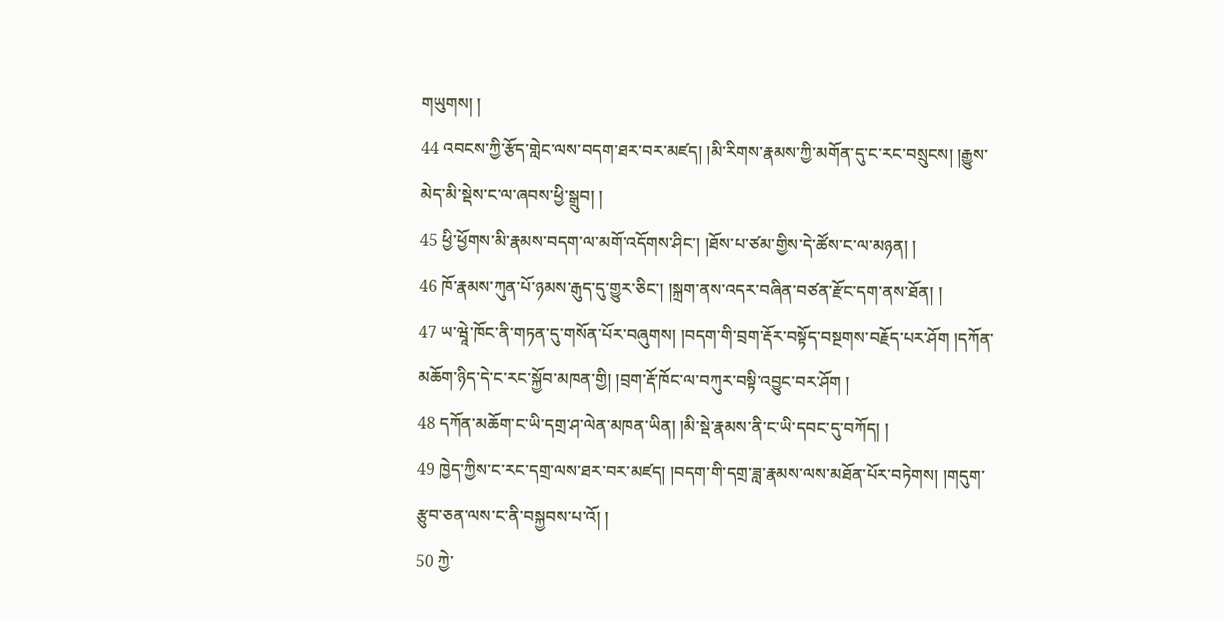གཡུགས། །
44 འབངས་ཀྱི་རྩོད་གླེང་ལས་བདག་ཐར་བར་མཛད། །མི་རིགས་རྣམས་ཀྱི་མགོན་དུ་ང་རང་བསྲུངས། །རྒྱུས་མེད་མི་སྡེས་ང་ལ་ཞབས་ཕྱི་སྒྲུབ། །
45 ཕྱི་ཕྱོགས་མི་རྣམས་བདག་ལ་མགོ་འདོགས་ཤིང་། །ཐོས་པ་ཙམ་གྱིས་དེ་ཚོས་ང་ལ་མཉན། །
46 ཁོ་རྣམས་ཀུན་པོ་ཉམས་རྒུད་དུ་གྱུར་ཅིང་། །སྐྲག་ནས་འདར་བཞིན་བཙན་རྫོང་དག་ནས་ཐོན། །
47 ཡ་ཝཱེ་ཁོང་ནི་གཏན་དུ་གསོན་པོར་བཞུགས། །བདག་གི་བྲག་རྡོར་བསྟོད་བསྔགས་བརྗོད་པར་ཤོག །དཀོན་མཆོག་ཉིད་དེ་ང་རང་སྐྱོབ་མཁན་གྱི། །བྲག་རྡོ་ཁོང་ལ་བཀུར་བསྟི་འབྱུང་བར་ཤོག །
48 དཀོན་མཆོག་ང་ཡི་དགྲ་ཤ་ལེན་མཁན་ཡིན། །མི་སྡེ་རྣམས་ནི་ང་ཡི་དབང་དུ་བཀོད། །
49 ཁྱེད་ཀྱིས་ང་རང་དགྲ་ལས་ཐར་བར་མཛད། །བདག་གི་དགྲ་ཟླ་རྣམས་ལས་མཐོན་པོར་བཏེགས། །གདུག་རྩུབ་ཅན་ལས་ང་ནི་བསྐྱབས་པ་འོ། །
50 ཀྱེ་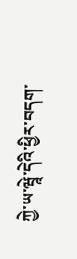ཀྱེ་ཡ་ཝཱེ་དེའི་ཕྱིར་བདག་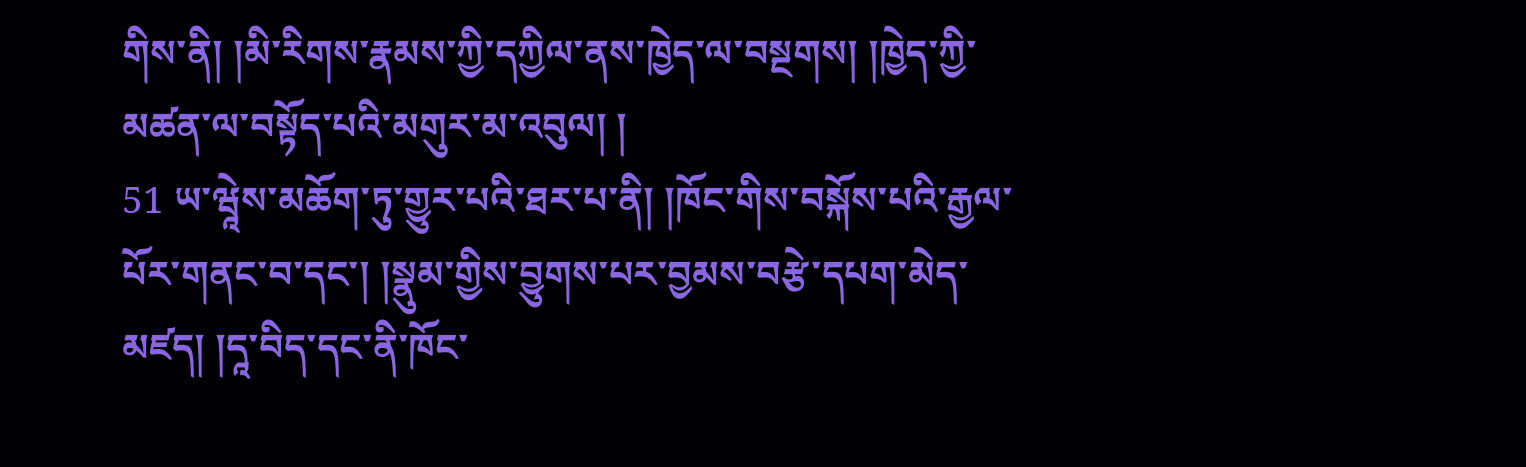གིས་ནི། །མི་རིགས་རྣམས་ཀྱི་དཀྱིལ་ནས་ཁྱེད་ལ་བསྔགས། །ཁྱེད་ཀྱི་མཚན་ལ་བསྟོད་པའི་མགུར་མ་འབུལ། །
51 ཡ་ཝཱེས་མཆོག་ཏུ་གྱུར་པའི་ཐར་པ་ནི། །ཁོང་གིས་བསྐོས་པའི་རྒྱལ་པོར་གནང་བ་དང་། །སྣུམ་གྱིས་བྱུགས་པར་བྱམས་བརྩེ་དཔག་མེད་མཛད། །དཱ་བིད་དང་ནི་ཁོང་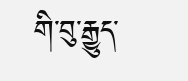གི་བུ་རྒྱུད་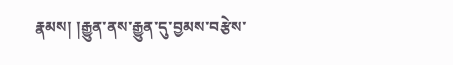རྣམས། །རྒྱུན་ནས་རྒྱུན་དུ་བྱམས་བརྩེས་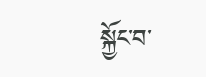སྐྱོང་བ་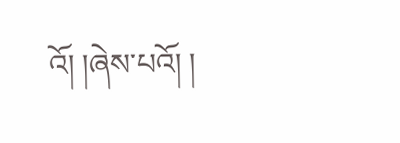འོ། །ཞེས་པའོ། །